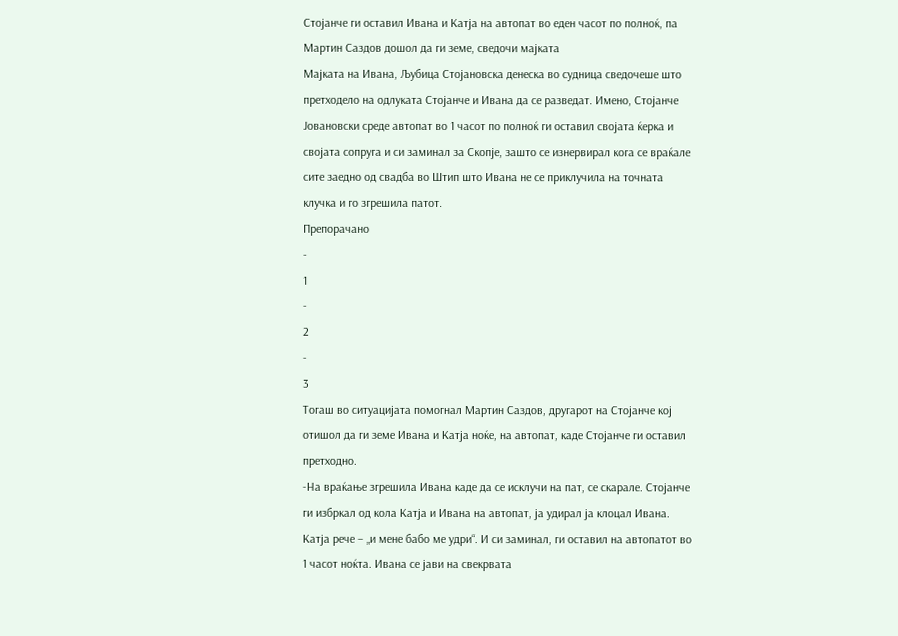Стојанче ги оставил Ивана и Катја на автопат во еден часот по полноќ, па Мартин Саздов дошол да ги земе, сведочи мајката
Мајката на Ивана, Љубица Стојановска денеска во судница сведочеше што претходело на одлуката Стојанче и Ивана да се разведат. Имено, Стојанче Јовановски среде автопат во 1 часот по полноќ ги оставил својата ќерка и својата сопруга и си заминал за Скопје, зашто се изнервирал кога се враќале сите заедно од свадба во Штип што Ивана не се приклучила на точната клучка и го згрешила патот.
Препорачано
-
1
-
2
-
3
Тогаш во ситуацијата помогнал Мартин Саздов, другарот на Стојанче кој отишол да ги земе Ивана и Катја ноќе, на автопат, каде Стојанче ги оставил претходно.
-На враќање згрешила Ивана каде да се исклучи на пат, се скарале. Стојанче ги избркал од кола Катја и Ивана на автопат, ја удирал ја клоцал Ивана. Катја рече – „и мене бабо ме удри“. И си заминал, ги оставил на автопатот во 1 часот ноќта. Ивана се јави на свекрвата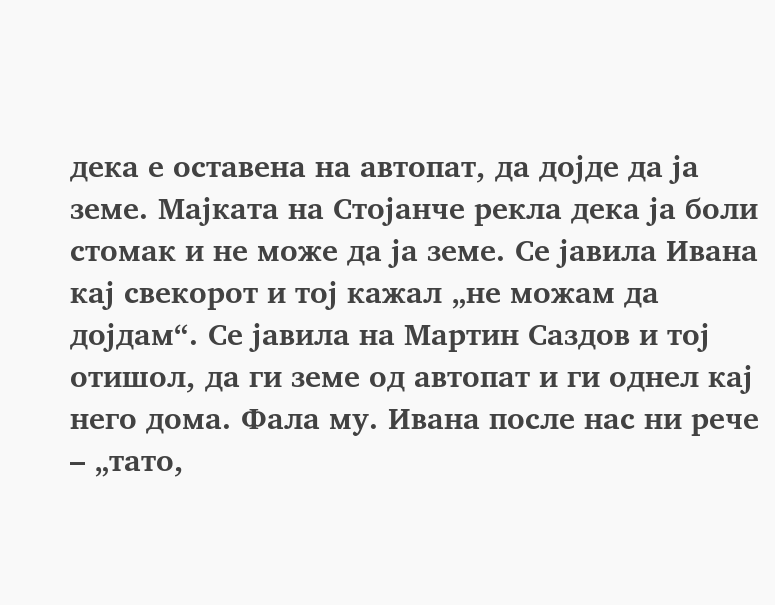дека е оставена на автопат, да дојде да ја земе. Мајката на Стојанче рекла дека ја боли стомак и не може да ја земе. Се јавила Ивана кај свекорот и тој кажал „не можам да дојдам“. Се јавила на Мартин Саздов и тој отишол, да ги земе од автопат и ги однел кај него дома. Фала му. Ивана после нас ни рече – „тато,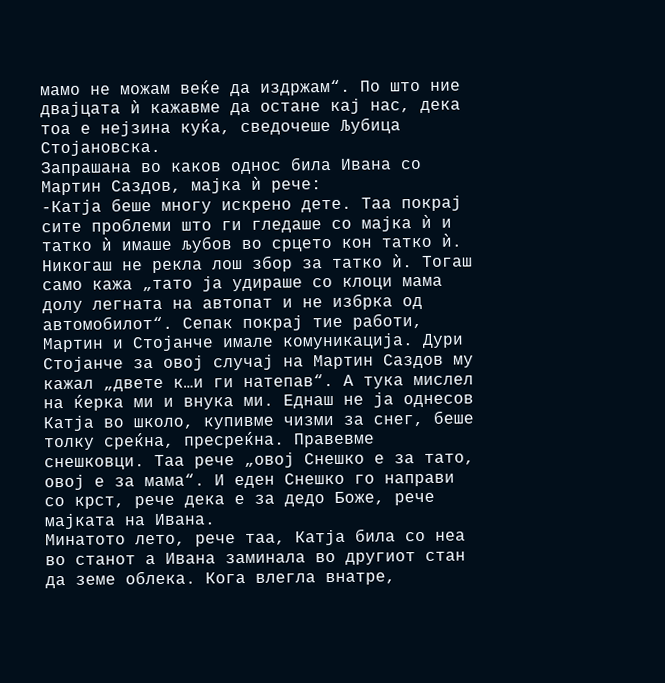мамо не можам веќе да издржам“. По што ние двајцата ѝ кажавме да остане кај нас, дека тоа е нејзина куќа, сведочеше Љубица Стојановска.
Запрашана во каков однос била Ивана со Мартин Саздов, мајка ѝ рече:
-Катја беше многу искрено дете. Таа покрај сите проблеми што ги гледаше со мајка ѝ и татко ѝ имаше љубов во срцето кон татко ѝ. Никогаш не рекла лош збор за татко ѝ. Тогаш само кажа „тато ја удираше со клоци мама долу легната на автопат и не избрка од автомобилот“. Сепак покрај тие работи, Мартин и Стојанче имале комуникација. Дури Стојанче за овој случај на Мартин Саздов му кажал „двете к…и ги натепав“. А тука мислел на ќерка ми и внука ми. Еднаш не ја однесов Катја во школо, купивме чизми за снег, беше толку среќна, пресреќна. Правевме снешковци. Таа рече „овој Снешко е за тато, овој е за мама“. И еден Снешко го направи со крст, рече дека е за дедо Боже, рече мајката на Ивана.
Минатото лето, рече таа, Катја била со неа во станот а Ивана заминала во другиот стан да земе облека. Кога влегла внатре,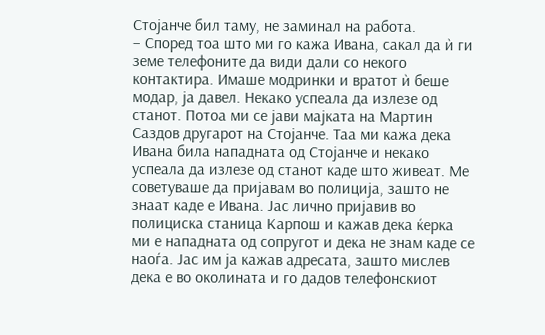Стојанче бил таму, не заминал на работа.
– Според тоа што ми го кажа Ивана, сакал да ѝ ги земе телефоните да види дали со некого контактира. Имаше модринки и вратот ѝ беше модар, ја давел. Некако успеала да излезе од станот. Потоа ми се јави мајката на Мартин Саздов другарот на Стојанче. Таа ми кажа дека Ивана била нападната од Стојанче и некако успеала да излезе од станот каде што живеат. Ме советуваше да пријавам во полиција, зашто не знаат каде е Ивана. Јас лично пријавив во полициска станица Карпош и кажав дека ќерка ми е нападната од сопругот и дека не знам каде се наоѓа. Јас им ја кажав адресата, зашто мислев дека е во околината и го дадов телефонскиот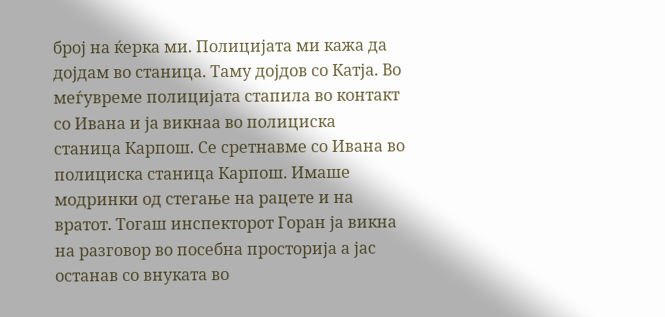број на ќерка ми. Полицијата ми кажа да дојдам во станица. Таму дојдов со Катја. Во меѓувреме полицијата стапила во контакт со Ивана и ја викнаа во полициска станица Карпош. Се сретнавме со Ивана во полициска станица Карпош. Имаше модринки од стегање на рацете и на вратот. Тогаш инспекторот Горан ја викна на разговор во посебна просторија а јас останав со внуката во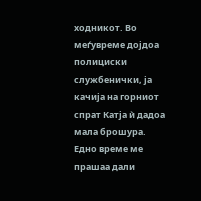ходникот. Во меѓувреме дојдоа полициски службенички, ја качија на горниот спрат Катја ѝ дадоа мала брошура. Едно време ме прашаа дали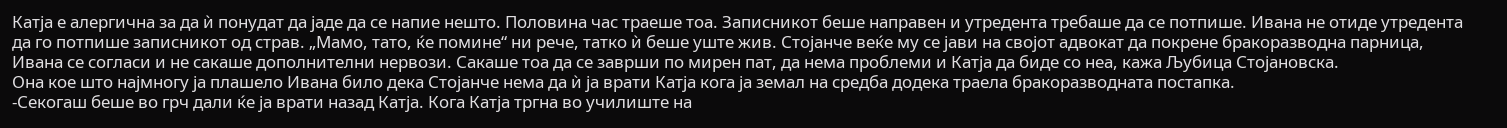Катја е алергична за да ѝ понудат да јаде да се напие нешто. Половина час траеше тоа. Записникот беше направен и утредента требаше да се потпише. Ивана не отиде утредента да го потпише записникот од страв. „Мамо, тато, ќе помине“ ни рече, татко ѝ беше уште жив. Стојанче веќе му се јави на својот адвокат да покрене бракоразводна парница, Ивана се согласи и не сакаше дополнителни нервози. Сакаше тоа да се заврши по мирен пат, да нема проблеми и Катја да биде со неа, кажа Љубица Стојановска.
Она кое што најмногу ја плашело Ивана било дека Стојанче нема да ѝ ја врати Катја кога ја земал на средба додека траела бракоразводната постапка.
-Секогаш беше во грч дали ќе ја врати назад Катја. Кога Катја тргна во училиште на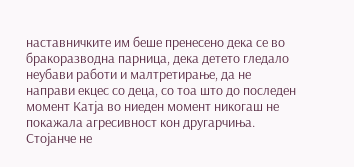наставничките им беше пренесено дека се во бракоразводна парница, дека детето гледало неубави работи и малтретирање, да не направи екцес со деца, со тоа што до последен момент Катја во ниеден момент никогаш не покажала агресивност кон другарчиња. Стојанче не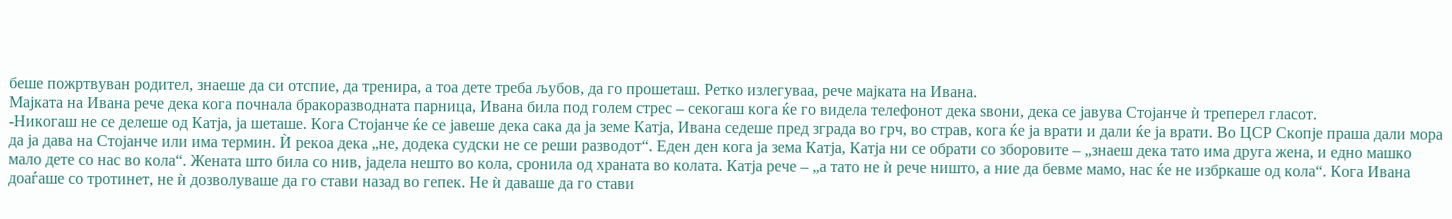беше пожртвуван родител, знаеше да си отспие, да тренира, а тоа дете треба љубов, да го прошеташ. Ретко излегуваа, рече мајката на Ивана.
Мајката на Ивана рече дека кога почнала бракоразводната парница, Ивана била под голем стрес – секогаш кога ќе го видела телефонот дека ѕвони, дека се јавува Стојанче ѝ треперел гласот.
-Никогаш не се делеше од Катја, ја шеташе. Кога Стојанче ќе се јавеше дека сака да ја земе Катја, Ивана седеше пред зграда во грч, во страв, кога ќе ја врати и дали ќе ја врати. Во ЦСР Скопје праша дали мора да ја дава на Стојанче или има термин. Ѝ рекоа дека „не, додека судски не се реши разводот“. Еден ден кога ја зема Катја, Катја ни се обрати со зборовите – „знаеш дека тато има друга жена, и едно машко мало дете со нас во кола“. Жената што била со нив, јадела нешто во кола, сронила од храната во колата. Катја рече – „а тато не ѝ рече ништо, а ние да бевме мамо, нас ќе не избркаше од кола“. Кога Ивана доаѓаше со тротинет, не ѝ дозволуваше да го стави назад во гепек. Не ѝ даваше да го стави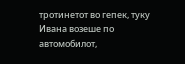тротинетот во гепек, туку Ивана возеше по автомобилот,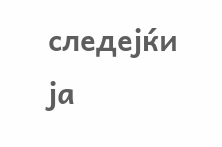следејќи ја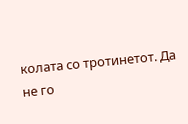колата со тротинетот. Да не го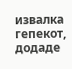извалка гепекот, додаде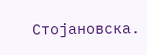Стојановска.